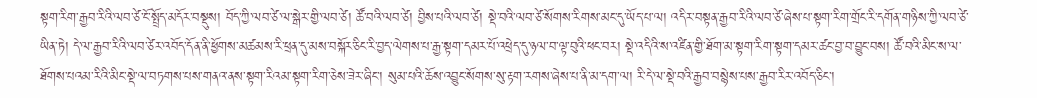སྟག་རིག་རྒྱབ་རིའི་ལབ་ཙེ་ངོ་སྤྲོད་མདོར་བསྡུས། བོད་ཀྱི་ལབ་ཙེ་ལ་སྒེར་གྱི་ལབ་ཙེ། ཚོ་བའི་ལབ་ཙེ། བྱིས་པའི་ལབ་ཙེ། སྡེ་བའི་ལབ་ཙེ་སོགས་རིགས་མང་དུ་ཡོད་པ་ལ། འདིར་བསྟན་རྒྱབ་རིའི་ལབ་ཙེ་ཞེས་པ་སྟག་རིག་གྲོང་རི་དགོན་གཉིས་ཀྱི་ལབ་ཙེ་ཡིན་ཏེ། དེ་ལ་རྒྱབ་རིའི་ལབ་ཙེར་འབོད་དོན་ནི་ཕྱོགས་མཚམས་རི་ཕྲན་དུ་མས་བསྐོར་ཅིང་རི་བྱད་ལེགས་པ་རྒྱ་སྟག་དམར་པོ་འཕྲེད་དུ་ཉལ་བ་ལྟ་བུའི་ཕང་བར། སྡེ་འདིའི་ས་འཛིན་གྱི་ཐོག་མ་སྟག་རིག་སྟག་དམར་ཚང་བྱ་བ་བྱུང་བས། ཚོ་བའི་མིང་ས་ལ་ཐོགས་པའམ་རིའི་མིང་སྡེ་ལ་བཏགས་པས་གནའ་ནས་སྟག་རིའམ་སྟག་རིག་ཅེས་ཟེར་ཞིང་། སུམ་པའི་ཆོས་འབྱུང་སོགས་སུ་རྟག་རགས་ཞེས་པ་ནི་མ་དག་ལ། རི་དེ་ལ་སྡེ་བའི་རྒྱབ་བསྙེས་པས་རྒྱབ་རིར་འབོད་ཅིང་།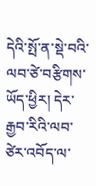དེའི་སྤོ་ན་སྡེ་བའི་ལབ་ཙེ་བརྩིགས་ཡོད་ཕྱིར། དེར་རྒྱབ་རིའི་ལབ་ཙེར་འབོད་ལ་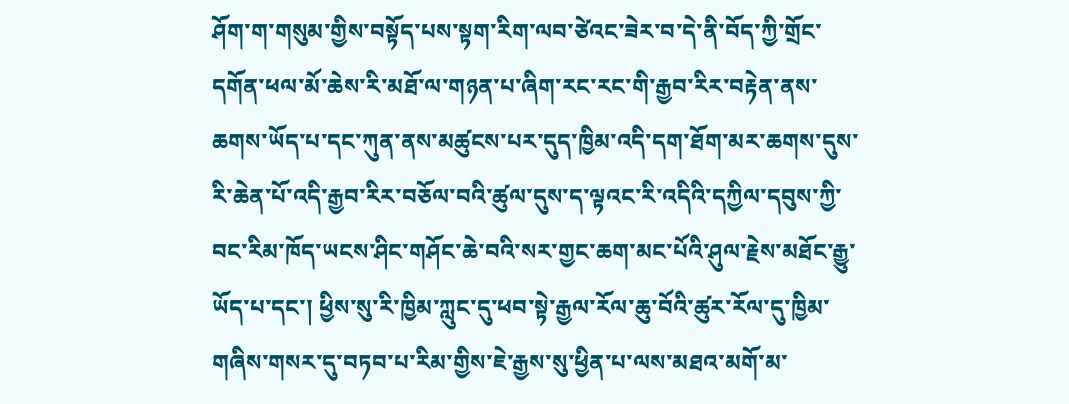ཤོག་ག་གསུམ་གྱིས་བསྟོད་པས་སྟག་རིག་ལབ་ཙེའང་ཟེར་བ་དེ་ནི་བོད་ཀྱི་གྲོང་དགོན་ཕལ་མོ་ཆེས་རི་མཐོ་ལ་གཉན་པ་ཞིག་རང་རང་གི་རྒྱབ་རིར་བརྟེན་ནས་ཆགས་ཡོད་པ་དང་ཀུན་ནས་མཚུངས་པར་དུད་ཁྱིམ་འདི་དག་ཐོག་མར་ཆགས་དུས་རི་ཆེན་པོ་འདི་རྒྱབ་རིར་བཅོལ་བའི་ཚུལ་དུས་ད་ལྟའང་རི་འདིའི་དཀྱིལ་དབུས་ཀྱི་བང་རིམ་ཁོད་ཡངས་ཤིང་གཤོང་ཆེ་བའི་སར་གྱང་ཆག་མང་པོའི་ཤུལ་རྗེས་མཐོང་རྒྱུ་ཡོད་པ་དང་། ཕྱིས་སུ་རི་ཁྱིམ་ཀླུང་དུ་ཕབ་སྟེ་རྒྱལ་རོལ་ཆུ་བོའི་ཚུར་རོལ་དུ་ཁྱིམ་གཞིས་གསར་དུ་བཏབ་པ་རིམ་གྱིས་ཇེ་རྒྱས་སུ་ཕྱིན་པ་ལས་མཐའ་མགོ་མ་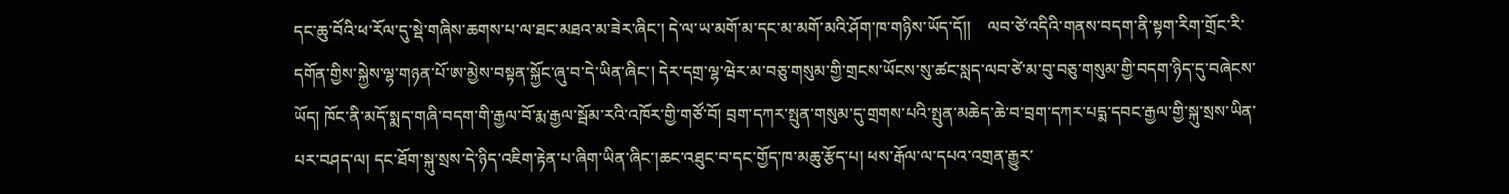དང་ཆུ་བོའི་ཕ་རོལ་དུ་སྡེ་གཞིས་ཆགས་པ་ལ་ཐང་མཐའ་མ་ཟེར་ཞིང་། དེ་ལ་ཡ་མགོ་མ་དང་མ་མགོ་མའི་ཤོག་ཁ་གཉིས་ཡོད་དོ།།    ལབ་ཙེ་འདིའི་གནས་བདག་ནི་སྟག་རིག་གྲོང་རི་དགོན་གྱིས་སྐྱེས་ལྷ་གཉན་པོ་ཨ་མྱེས་བསྟན་སྐྱོང་ཞུ་བ་དེ་ཡིན་ཞིང་། དེར་དགྲ་ལྷ་ཝེར་མ་བཅུ་གསུམ་གྱི་གྲངས་ཡོངས་སུ་ཚང་སླད་ལབ་ཙེ་མ་བུ་བཅུ་གསུམ་གྱི་བདག་ཉིད་དུ་བཞེངས་ཡོད། ཁོང་ནི་མདོ་སྨད་གཞི་བདག་གི་རྒྱལ་བོ་རྨ་རྒྱལ་སྦོམ་རའི་འཁོར་གྱི་གཙོ་བོ། བྲག་དཀར་སྤུན་གསུམ་དུ་གྲགས་པའི་སྤུན་མཆེད་ཆེ་བ་བྲག་དཀར་པདྨ་དབང་རྒྱལ་གྱི་སྐུ་སྲས་ཡིན་པར་བཤད་ལ། དང་ཐོག་སྐུ་སྲས་དེ་ཉིད་འཇིག་རྟེན་པ་ཞིག་ཡིན་ཞིང་།ཆང་འཐུང་བ་དང་གྱོད་ཁ་མཆུ་རྩོད་པ། ཕས་རྒོལ་ལ་དཔའ་འགྲན་རྒྱུར་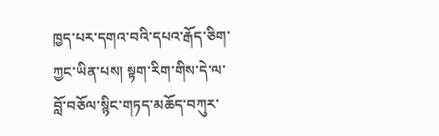ཁྱད་པར་དགའ་བའི་དཔའ་རྒོད་ཅིག་ཀྱང་ཡིན་པས། སྟག་རིག་གིས་དེ་ལ་བློ་བཅོལ་སྙིང་གཏད་མཆོད་བཀུར་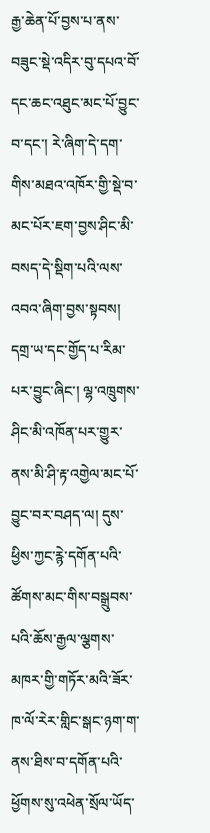རྒྱ་ཆེན་པོ་བྱས་པ་ནས་བཟུང་སྡེ་འདིར་བུ་དཔའ་བོ་དང་ཆང་འཐུང་མང་པོ་བྱུང་བ་དང་། རེ་ཞིག་དེ་དག་གིས་མཐའ་འཁོར་གྱི་སྡེ་བ་མང་པོར་ཇག་བྱས་ཤིང་མི་བསད་དེ་སྡིག་པའི་ལས་འབའ་ཞིག་བྱས་སྟབས། དགྲ་ཡ་དང་གྱོད་པ་རིམ་པར་བྱུང་ཞིང་། ལྷ་འཁྲུགས་ཤིང་མི་འཁོན་པར་གྱུར་ནས་མི་ཤི་རྟ་འགྱེལ་མང་པོ་བྱུང་བར་བཤད་ལ། དུས་ཕྱིས་ཀྱང་རྙེ་དགོན་པའི་ཚོགས་མང་གིས་བསྒྲུབས་པའི་ཆོས་རྒྱལ་ལྕགས་མཁར་གྱི་གཏོར་མའི་ཟོར་ཁ་ལོ་རེར་གླིང་སྒང་ཉག་ག་ནས་ཐིས་བ་དགོན་པའི་ཕྱོགས་སུ་འཕེན་སྲོལ་ཡོད་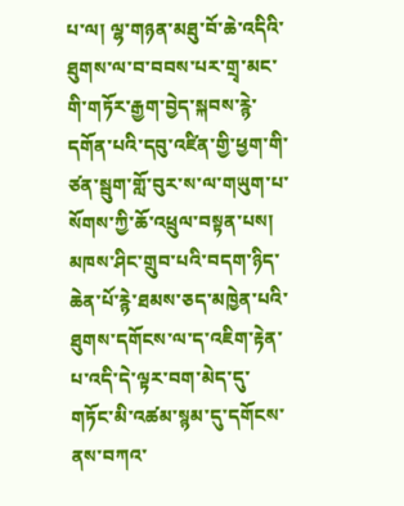པ་ལ། ལྷ་གཉན་མཐུ་བོ་ཆེ་འདིའི་ཐུགས་ལ་བ་བབས་པར་གྲྭ་མང་གི་གཏོར་རྒྱག་བྱེད་སྐབས་རྙེ་དགོན་པའི་དབུ་འཛིན་གྱི་ཕྱག་གི་ཙན་སྦུག་གློ་བུར་ས་ལ་གཡུག་པ་སོགས་ཀྱི་ཆོ་འཕྲུལ་བསྟན་པས། མཁས་ཤིང་གྲུབ་པའི་བདག་ཉིད་ཆེན་པོ་རྙེ་ཐམས་ཅད་མཁྱེན་པའི་ཐུགས་དགོངས་ལ་ད་འཇིག་རྟེན་པ་འདི་དེ་ལྟར་བག་མེད་དུ་གཏོང་མི་འཚམ་སྙམ་དུ་དགོངས་ནས་བཀའ་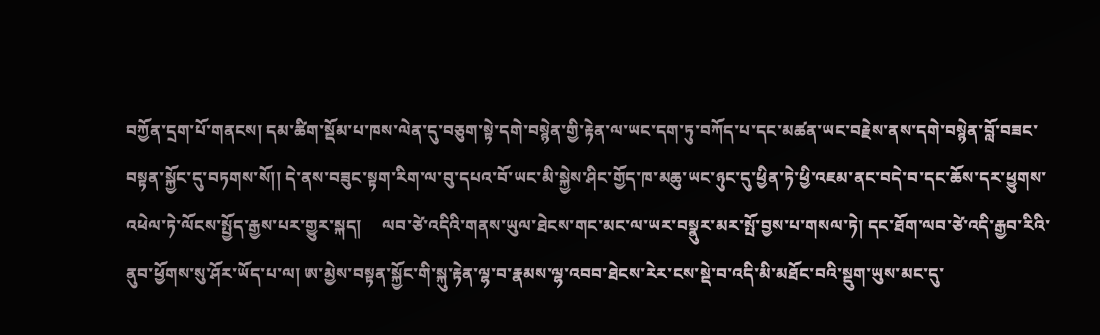བཀྱོན་དྲག་པོ་གནངས། དམ་ཚིག་སྡོམ་པ་ཁས་ལེན་དུ་བཅུག་སྟེ་དགེ་བསྙེན་གྱི་རྟེན་ལ་ཡང་དག་ཏུ་བཀོད་པ་དང་མཚན་ཡང་བརྗེས་ནས་དགེ་བསྙེན་བློ་བཟང་བསྟན་སྐྱོང་དུ་བཏགས་སོ།། དེ་ནས་བཟུང་སྟག་རིག་ལ་བུ་དཔའ་བོ་ཡང་མི་སྐྱེས་ཤིང་གྱོད་ཁ་མཆུ་ཡང་ཉུང་དུ་ཕྱིན་ཏེ་ཕྱི་འཇམ་ནང་བདེ་བ་དང་ཆོས་དར་ཕྱུགས་ འཕེལ་ཏེ་ལོངས་སྤྱོད་རྒྱས་པར་གྱུར་སྐད།     ལབ་ཙེ་འདིའི་གནས་ཡུལ་ཐེངས་གང་མང་ལ་ཡར་བསྣུར་མར་སྤོ་བྱས་པ་གསལ་ཏེ། དང་ཐོག་ལབ་ཙེ་འདི་རྒྱབ་རིའི་ནུབ་ཕྱོགས་སུ་ཤོར་ཡོད་པ་ལ། ཨ་མྱེས་བསྟན་སྐྱོང་གི་སྐུ་རྟེན་ལྷ་བ་རྣམས་ལྷ་འབབ་ཐེངས་རེར་ངས་སྡེ་བ་འདི་མི་མཐོང་བའི་སྡུག་ཡུས་མང་དུ་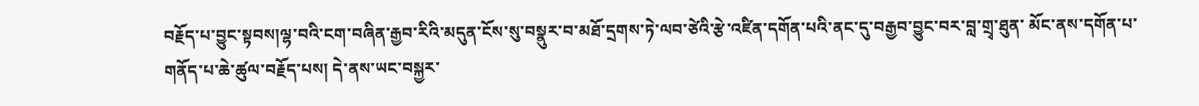བརྗོད་པ་བྱུང་སྟབས།ལྷ་བའི་ངག་བཞིན་རྒྱབ་རིའི་མདུན་ངོས་སུ་བསྣུར་བ་མཐོ་དྲགས་ཏེ་ལབ་ཙེའི་རྩེ་འཛིན་དགོན་པའི་ནང་དུ་བརྒྱབ་བྱུང་བར་བླ་གྲྭ་ཐུན་ མོང་ནས་དགོན་པ་གནོད་པ་ཆེ་ཚུལ་བརྗོད་པས། དེ་ནས་ཡང་བསྐྱར་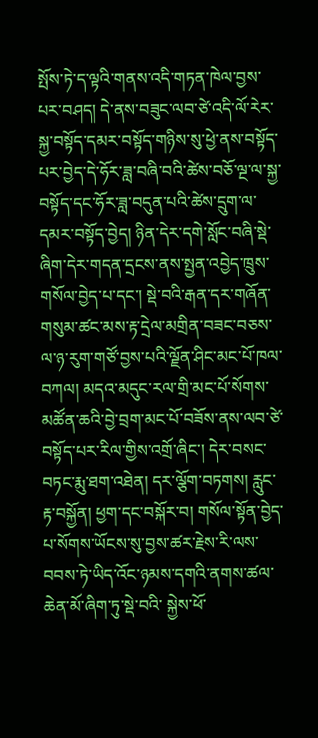སྤོས་ཏེ་ད་ལྟའི་གནས་འདི་གཏན་ཁེལ་བྱས་པར་བཤད། དེ་ནས་བཟུང་ལབ་ཙེ་འདི་ལོ་རེར་སྐྱ་བསྟོད་དམར་བསྟོད་གཉིས་སུ་ཕྱེ་ནས་བསྟོད་པར་བྱེད་དེ་ཧོར་ཟླ་བཞི་བའི་ཚེས་བཅོ་ལྔ་ལ་སྐྱ་བསྟོད་དང་ཧོར་ཟླ་བདུན་པའི་ཚེས་དྲུག་ལ་དམར་བསྟོད་བྱེད། ཉིན་དེར་དགེ་སློང་བཞི་སྡེ་ཞིག་དེར་གདན་དྲངས་ནས་སྤྱན་འབྱེད་ཁྲུས་གསོལ་བྱེད་པ་དང་། སྡེ་བའི་རྒན་དར་གཞོན་གསུམ་ཚང་མས་རྟ་དྲེལ་མགྲིན་བཟང་བཅས་ལ་ཉ་རུག་གཙོ་བྱས་པའི་ལྗོན་ཤིང་མང་པོ་ཁལ་བཀལ། མདའ་མདུང་རལ་གྲི་མང་པོ་སོགས་མཚོན་ཆའི་བྱེ་བྲག་མང་པོ་བཟོས་ནས་ལབ་ཙེ་བསྟོད་པར་རིལ་གྱིས་འགྲོ་ཞིང་། དེར་བསང་བཏང་རྨུ་ཐག་འཐེན། དར་ལྕོག་བཏགས། རླུང་རྟ་བསྐྱོན། ཕྱག་དང་བསྐོར་བ། གསོལ་སྟོན་བྱེད་པ་སོགས་ཡོངས་སུ་བྱས་ཚར་རྗེས་རི་ལས་བབས་ཏེ་ཡིད་འོང་ཉམས་དགའི་ནགས་ཚལ་ཆེན་མོ་ཞིག་ཏུ་སྡེ་བའི་ སྐྱེས་ཕོ་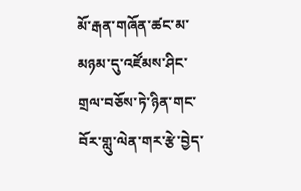མོ་རྒན་གཞོན་ཚང་མ་མཉམ་དུ་འཛོམས་ཤིང་གྲལ་བཅོས་ཏེ་ཉིན་གང་བོར་གླུ་ལེན་གར་རྩེ་བྱེད་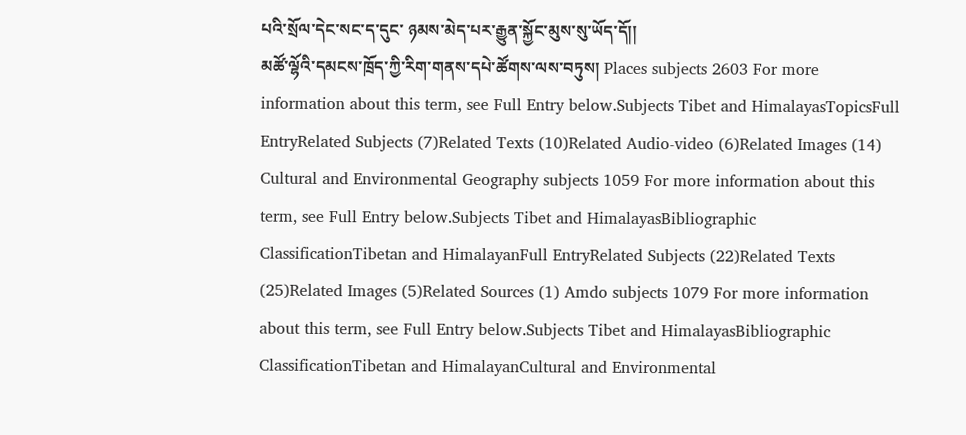པའི་སྲོལ་དེང་སང་ད་དུང་ ཉམས་མེད་པར་རྒྱུན་སྐྱོང་མུས་སུ་ཡོད་དོ།།                                                              མཚོ་ལྷོའི་དམངས་ཁྲོད་ཀྱི་རིག་གནས་དཔེ་ཚོགས་ལས་བཏུས། Places subjects 2603 For more information about this term, see Full Entry below.Subjects Tibet and HimalayasTopicsFull EntryRelated Subjects (7)Related Texts (10)Related Audio-video (6)Related Images (14) Cultural and Environmental Geography subjects 1059 For more information about this term, see Full Entry below.Subjects Tibet and HimalayasBibliographic ClassificationTibetan and HimalayanFull EntryRelated Subjects (22)Related Texts (25)Related Images (5)Related Sources (1) Amdo subjects 1079 For more information about this term, see Full Entry below.Subjects Tibet and HimalayasBibliographic ClassificationTibetan and HimalayanCultural and Environmental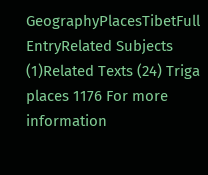GeographyPlacesTibetFull EntryRelated Subjects (1)Related Texts (24) Triga places 1176 For more information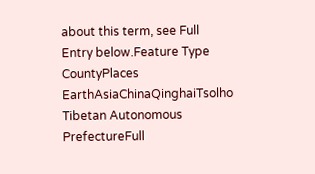about this term, see Full Entry below.Feature Type CountyPlaces EarthAsiaChinaQinghaiTsolho Tibetan Autonomous PrefectureFull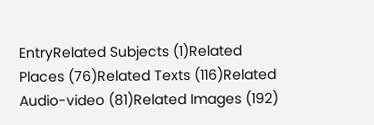EntryRelated Subjects (1)Related Places (76)Related Texts (116)Related Audio-video (81)Related Images (192)